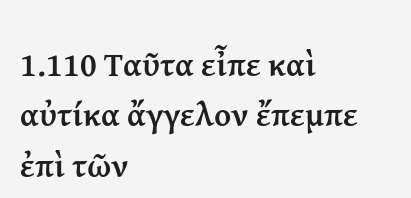1.110 Ταῦτα εἶπε καὶ αὐτίκα ἄγγελον ἔπεμπε ἐπὶ τῶν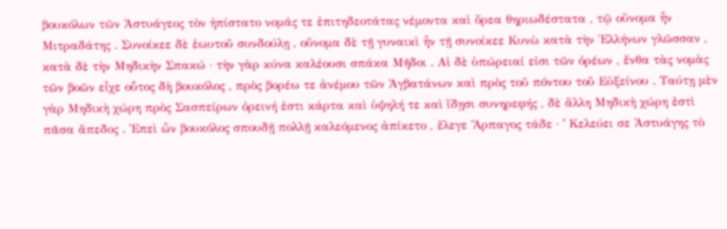βουκόλων τῶν Ἀστυάγεος τὸν ἠπίστατο νομάς τε ἐπιτηδεοτάτας νέμοντα καὶ ὄρεα θηριωδέστατα , τῷ οὔνομα ἦν Μιτραδάτης . Συνοίκεε δὲ ἑωυτοῦ συνδούλῃ , οὔνομα δὲ τῇ γυναικὶ ἦν τῇ συνοίκεε Κυνὼ κατὰ τὴν Ἑλλήνων γλῶσσαν , κατὰ δὲ τὴν Μηδικὴν Σπακώ · τὴν γὰρ κύνα καλέουσι σπάκα Μῆδοι . Αἱ δὲ ὑπώρειαί εἰσι τῶν ὀρέων , ἔνθα τὰς νομὰς τῶν βοῶν εἶχε οὗτος δὴ βουκόλος , πρὸς βορέω τε ἀνέμου τῶν Ἀγβατάνων καὶ πρὸς τοῦ πόντου τοῦ Εὐξείνου . Ταύτῃ μὲν γὰρ Μηδικὴ χώρη πρὸς Σασπείρων ὀρεινή ἐστι κάρτα καὶ ὑψηλή τε καὶ ἴδῃσι συνηρεφής , δὲ ἄλλη Μηδικὴ χώρη ἐστὶ πᾶσα ἄπεδος . Ἐπεὶ ὦν βουκόλος σπουδῇ πολλῇ καλεόμενος ἀπίκετο , ἔλεγε Ἅρπαγος τάδε · ʹ Κελεύει σε Ἀστυάγης τὸ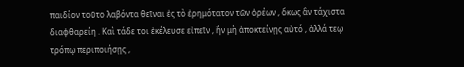παιδίον τοῦτο λαβόντα θεῖναι ἐς τὸ ἐρημότατον τῶν ὀρέων , ὅκως ἂν τάχιστα διαφθαρείη . Καὶ τάδε τοι ἐκέλευσε εἰπεῖν , ἢν μὴ ἀποκτείνῃς αὐτό , ἀλλά τεῳ τρόπῳ περιποιήσῃς ,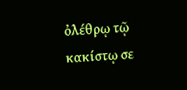ὀλέθρῳ τῷ κακίστῳ σε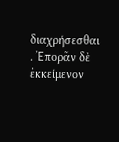διαχρήσεσθαι . Ἐπορᾶν δὲ ἐκκείμενον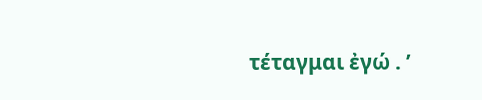τέταγμαι ἐγώ . ʹ